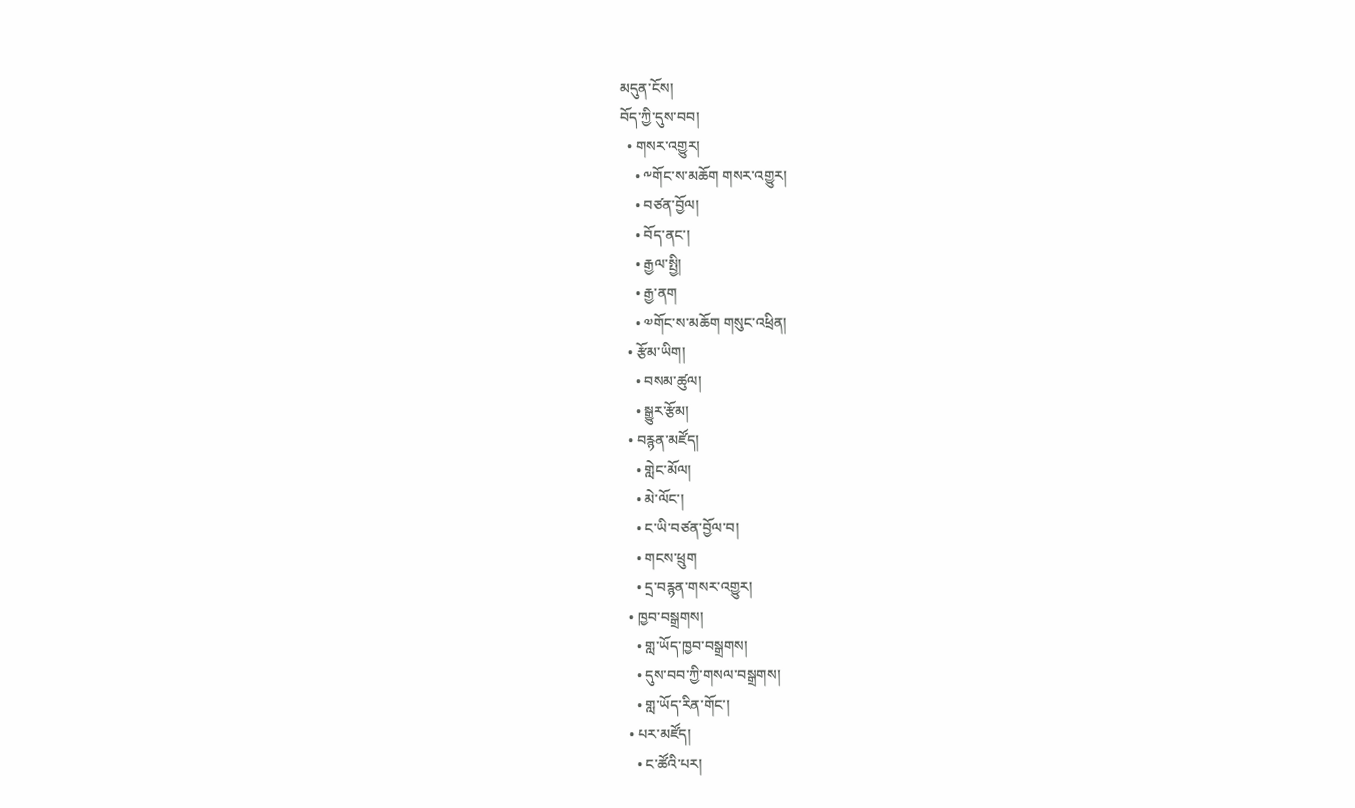མདུན་ངོས།
བོད་ཀྱི་དུས་བབ།
  • གསར་འགྱུར།
    • ༸གོང་ས་མཆོག གསར་འགྱུར།
    • བཙན་བྱོལ།
    • བོད་ནང་།
    • རྒྱལ་སྤྱི།
    • རྒྱ་ནག
    • ༧གོང་ས་མཆོག གསུང་འཕྲིན།
  • རྩོམ་ཡིག།
    • བསམ་ཚུལ།
    • སྒྱུར་རྩོམ།
  • བརྙན་མཛོད།
    • གླེང་མོལ།
    • མེ་ལོང་།
    • ང་ཡི་བཙན་བྱོལ་བ།
    • གངས་ཕྲུག
    • དྲ་བརྙན་གསར་འགྱུར།
  • ཁྱབ་བསྒྲགས།
    • གླ་ཡོད་ཁྱབ་བསྒྲགས།
    • དུས་བབ་ཀྱི་གསལ་བསྒྲགས།
    • གླ་ཡོད་རིན་གོང་།
  • པར་མཛོད།
    • ང་ཚོའི་པར།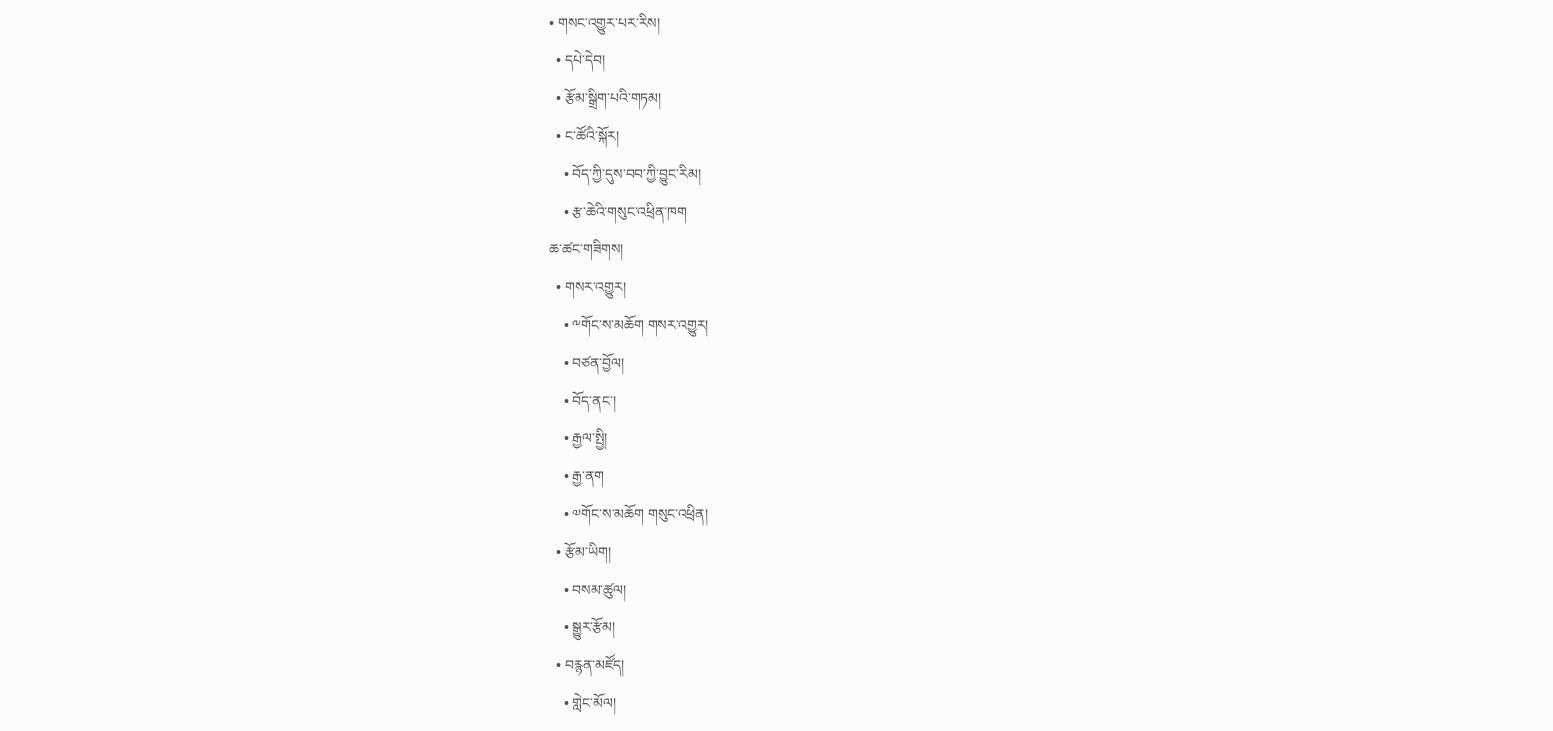• གསང་འགྱུར་པར་རིས།
  • དཔེ་དེབ།
  • རྩོམ་སྒྲིག་པའི་གཏམ།
  • ང་ཚོའི་སྐོར།
    • བོད་ཀྱི་དུས་བབ་ཀྱི་བྱུང་རིམ།
    • རྩ་ཆེའི་གསུང་འཕྲིན་ཁག
ཆ་ཚང་གཟིགས།
  • གསར་འགྱུར།
    • ༸གོང་ས་མཆོག གསར་འགྱུར།
    • བཙན་བྱོལ།
    • བོད་ནང་།
    • རྒྱལ་སྤྱི།
    • རྒྱ་ནག
    • ༧གོང་ས་མཆོག གསུང་འཕྲིན།
  • རྩོམ་ཡིག།
    • བསམ་ཚུལ།
    • སྒྱུར་རྩོམ།
  • བརྙན་མཛོད།
    • གླེང་མོལ།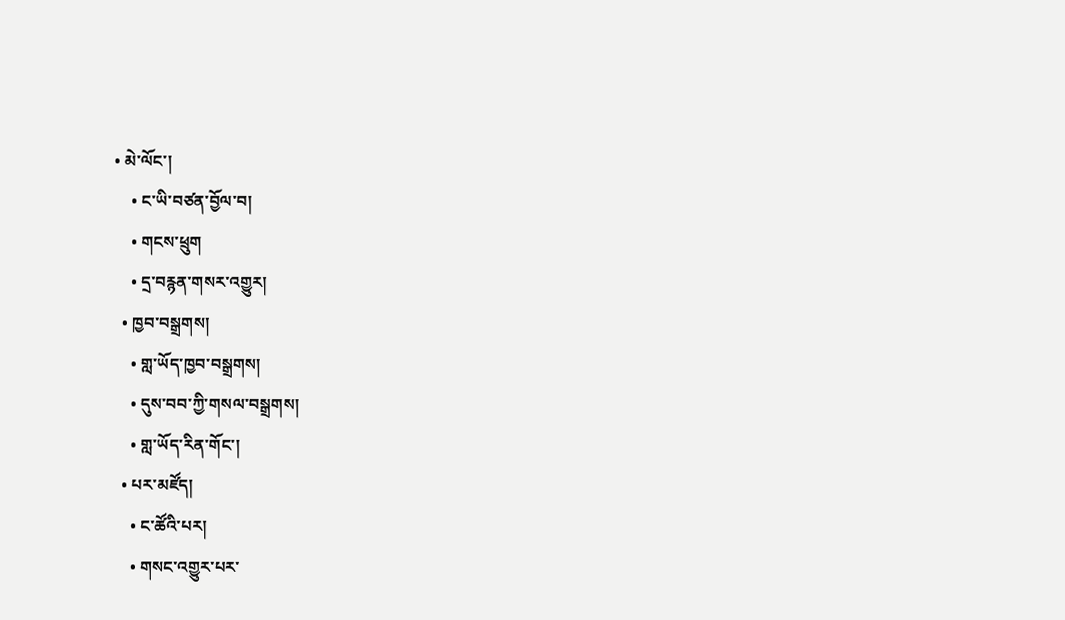• མེ་ལོང་།
    • ང་ཡི་བཙན་བྱོལ་བ།
    • གངས་ཕྲུག
    • དྲ་བརྙན་གསར་འགྱུར།
  • ཁྱབ་བསྒྲགས།
    • གླ་ཡོད་ཁྱབ་བསྒྲགས།
    • དུས་བབ་ཀྱི་གསལ་བསྒྲགས།
    • གླ་ཡོད་རིན་གོང་།
  • པར་མཛོད།
    • ང་ཚོའི་པར།
    • གསང་འགྱུར་པར་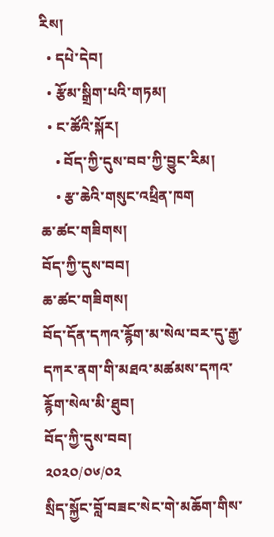རིས།
  • དཔེ་དེབ།
  • རྩོམ་སྒྲིག་པའི་གཏམ།
  • ང་ཚོའི་སྐོར།
    • བོད་ཀྱི་དུས་བབ་ཀྱི་བྱུང་རིམ།
    • རྩ་ཆེའི་གསུང་འཕྲིན་ཁག
ཆ་ཚང་གཟིགས།
བོད་ཀྱི་དུས་བབ།
ཆ་ཚང་གཟིགས།
བོད་དོན་དཀའ་རྙོག་མ་སེལ་བར་དུ་རྒྱ་དཀར་ནག་གི་མཐའ་མཚམས་དཀའ་རྙོག་སེལ་མི་ཐུབ།
བོད་ཀྱི་དུས་བབ།
༢༠༢༠/༠༦/༠༢
སྲིད་སྐྱོང་བློ་བཟང་སེང་གེ་མཆོག་གིས་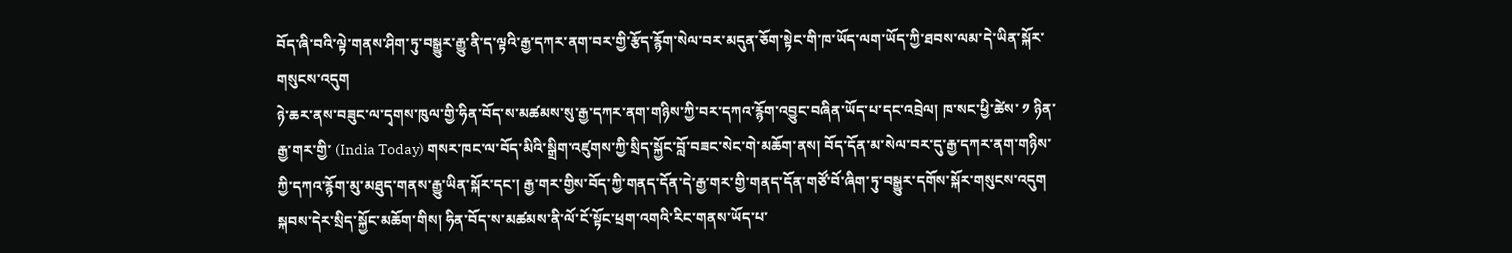བོད་ཞི་བའི་ལྟེ་གནས་ཤིག་ཏུ་བསྒྱུར་རྒྱུ་ནི་ད་ལྟའི་རྒྱ་དཀར་ནག་བར་གྱི་རྩོད་རྙོག་སེལ་བར་མདུན་ཅོག་སྟེང་གི་ཁ་ཡོད་ལག་ཡོད་ཀྱི་ཐབས་ལམ་དེ་ཡིན་སྐོར་གསུངས་འདུག
ཉེ་ཆར་ནས་བཟུང་ལ་དྭགས་ཁུལ་གྱི་ཧིན་བོད་ས་མཚམས་སུ་རྒྱ་དཀར་ནག་གཉིས་ཀྱི་བར་དཀའ་རྙོག་འབྱུང་བཞིན་ཡོད་པ་དང་འབྲེལ། ཁ་སང་ཕྱི་ཚེས་ ༡ ཉིན་རྒྱ་གར་གྱི་ (India Today) གསར་ཁང་ལ་བོད་མིའི་སྒྲིག་འཛུགས་ཀྱི་སྲིད་སྐྱོང་བློ་བཟང་སེང་གེ་མཆོག་ནས། བོད་དོན་མ་སེལ་བར་དུ་རྒྱ་དཀར་ནག་གཉིས་ཀྱི་དཀའ་རྙོག་མུ་མཐུད་གནས་རྒྱུ་ཡིན་སྐོར་དང་། རྒྱ་གར་གྱིས་བོད་ཀྱི་གནད་དོན་དེ་རྒྱ་གར་གྱི་གནད་དོན་གཙོ་བོ་ཞིག་ཏུ་བསྒྱུར་དགོས་སྐོར་གསུངས་འདུག
སྐབས་དེར་སྲིད་སྐྱོང་མཆོག་གིས། ཧིན་བོད་ས་མཚམས་ནི་ལོ་ངོ་སྟོང་ཕྲག་འགའི་རིང་གནས་ཡོད་པ་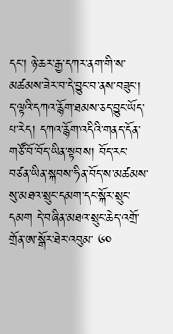དང་། ཉེ་ཆར་རྒྱ་དཀར་ནག་གི་ས་མཚམས་ཟེར་བ་དེ་བྱུང་བ་ནས་བཟུང་། ད་ལྟའི་དཀའ་རྙོག་ཐམས་ཅད་བྱུང་ཡོད་པ་རེད། དཀའ་རྙོག་འདིའི་གནད་དོན་གཙོ་བོ་བོད་ཡིན་སྟབས། བོད་རང་བཙན་ཡིན་སྐབས་ཧིན་བོད་ས་མཚམས་སུ་མཐའ་སྲུང་དམག་དང་སྐོར་སྲུང་དམག དེ་བཞིན་མཐའ་སྲུང་ཆེད་འགྲོ་གྲོན་ཨ་སྒོར་ཐེར་འབུམ་ ༦༠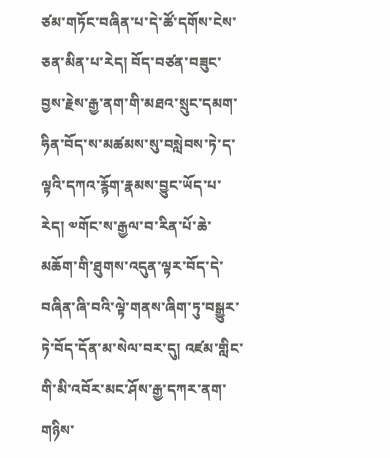ཙམ་གཏོང་བཞིན་པ་དེ་ཚོ་དགོས་ངེས་ཅན་མིན་པ་རེད། བོད་བཙན་བཟུང་བྱས་རྗེས་རྒྱ་ནག་གི་མཐའ་སྲུང་དམག་ཧིན་བོད་ས་མཚམས་སུ་བསླེབས་ཏེ་ད་ལྟའི་དཀའ་རྙོག་རྣམས་བྱུང་ཡོད་པ་རེད། ༧གོང་ས་རྒྱལ་བ་རིན་པོ་ཆེ་མཆོག་གི་ཐུགས་འདུན་ལྟར་བོད་དེ་བཞིན་ཞི་བའི་ལྟེ་གནས་ཞིག་ཏུ་བསྒྱུར་ཏེ་བོད་དོན་མ་སེལ་བར་དུ། འཛམ་གླིང་གི་མི་འབོར་མང་ཤོས་རྒྱ་དཀར་ནག་གཉིས་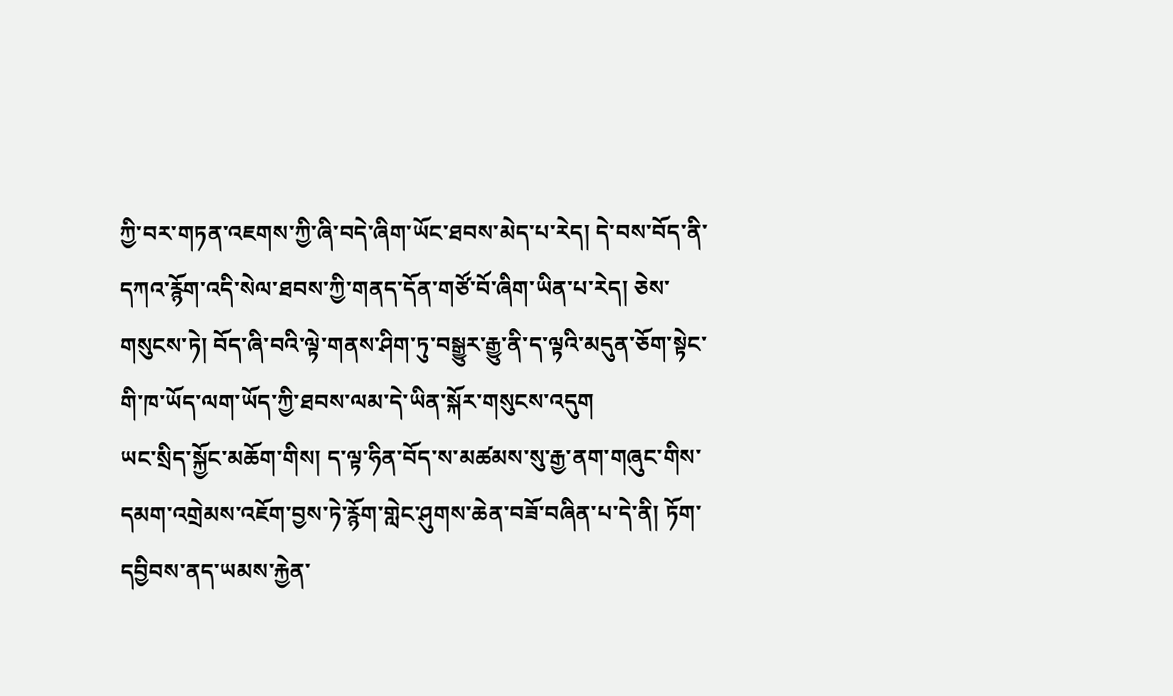ཀྱི་བར་གཏན་འཇགས་ཀྱི་ཞི་བདེ་ཞིག་ཡོང་ཐབས་མེད་པ་རེད། དེ་བས་བོད་ནི་དཀའ་རྙོག་འདི་སེལ་ཐབས་ཀྱི་གནད་དོན་གཙོ་བོ་ཞིག་ཡིན་པ་རེད། ཅེས་གསུངས་ཏེ། བོད་ཞི་བའི་ལྟེ་གནས་ཤིག་ཏུ་བསྒྱུར་རྒྱུ་ནི་ད་ལྟའི་མདུན་ཅོག་སྟེང་གི་ཁ་ཡོད་ལག་ཡོད་ཀྱི་ཐབས་ལམ་དེ་ཡིན་སྐོར་གསུངས་འདུག
ཡང་སྲིད་སྐྱོང་མཆོག་གིས། ད་ལྟ་ཧིན་བོད་ས་མཚམས་སུ་རྒྱ་ནག་གཞུང་གིས་དམག་འགྲེམས་འཇོག་བྱས་ཏེ་རྙོག་གླེང་ཤུགས་ཆེན་བཟོ་བཞིན་པ་དེ་ནི། ཏོག་དབྱིབས་ནད་ཡམས་རྐྱེན་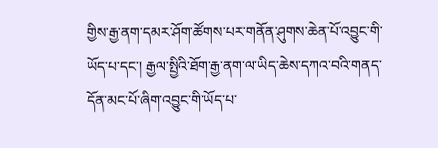གྱིས་རྒྱ་ནག་དམར་ཤོག་ཚོགས་པར་གནོན་ཤུགས་ཆེན་པོ་འབྱུང་གི་ཡོད་པ་དང་། རྒྱལ་སྤྱིའི་ཐོག་རྒྱ་ནག་ལ་ཡིད་ཆེས་དཀའ་བའི་གནད་དོན་མང་པོ་ཞིག་འབྱུང་གི་ཡོད་པ་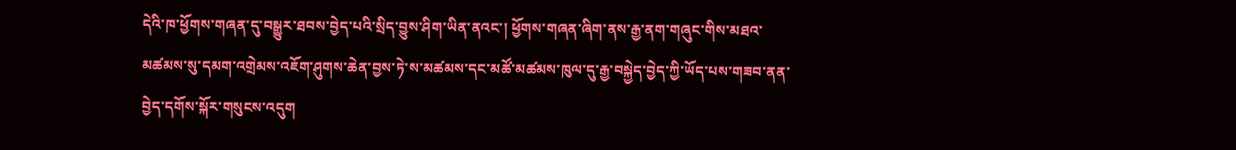དེའི་ཁ་ཕྱོགས་གཞན་དུ་བསྒྱུར་ཐབས་བྱེད་པའི་སྲིད་བྱུས་ཤིག་ཡིན་ནའང་། ཕྱོགས་གཞན་ཞིག་ནས་རྒྱ་ནག་གཞུང་གིས་མཐའ་མཚམས་སུ་དམག་འགྲེམས་འཇོག་ཤུགས་ཆེན་བྱས་ཏེ་ས་མཚམས་དང་མཚོ་མཚམས་ཁུལ་དུ་རྒྱ་བསྐྱེད་བྱེད་ཀྱི་ཡོད་པས་གཟབ་ནན་བྱེད་དགོས་སྐོར་གསུངས་འདུག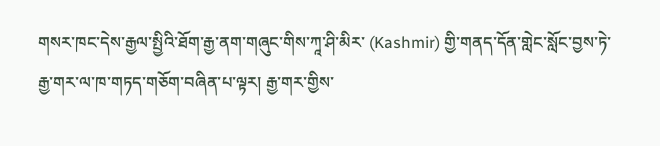གསར་ཁང་དེས་རྒྱལ་སྤྱིའི་ཐོག་རྒྱ་ནག་གཞུང་གིས་ཀཱ་ཤི་མིར་ (Kashmir) གྱི་གནད་དོན་གླེང་སློང་བྱས་ཏེ་རྒྱ་གར་ལ་ཁ་གཏད་གཅོག་བཞིན་པ་ལྟར། རྒྱ་གར་གྱིས་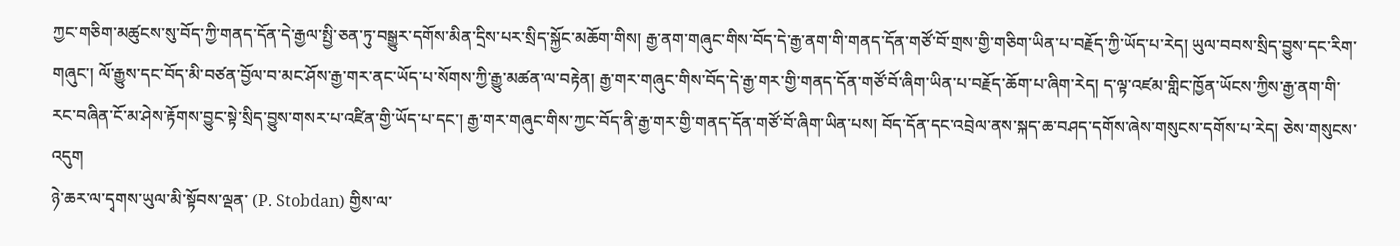ཀྱང་གཅིག་མཚུངས་སུ་བོད་ཀྱི་གནད་དོན་དེ་རྒྱལ་སྤྱི་ཅན་ཏུ་བསྒྱུར་དགོས་མིན་དྲིས་པར་སྲིད་སྐྱོང་མཆོག་གིས། རྒྱ་ནག་གཞུང་གིས་བོད་དེ་རྒྱ་ནག་གི་གནད་དོན་གཙོ་བོ་གྲས་གྱི་གཅིག་ཡིན་པ་བརྗོད་ཀྱི་ཡོད་པ་རེད། ཡུལ་བབས་སྲིད་བྱུས་དང་རིག་གཞུང་། ལོ་རྒྱུས་དང་བོད་མི་བཙན་བྱོལ་བ་མང་ཤོས་རྒྱ་གར་ནང་ཡོད་པ་སོགས་ཀྱི་རྒྱུ་མཚན་ལ་བརྟེན། རྒྱ་གར་གཞུང་གིས་བོད་དེ་རྒྱ་གར་གྱི་གནད་དོན་གཙོ་བོ་ཞིག་ཡིན་པ་བརྗོད་ཆོག་པ་ཞིག་རེད། ད་ལྟ་འཛམ་གླིང་ཁྱོན་ཡོངས་ཀྱིས་རྒྱ་ནག་གི་རང་བཞིན་ངོ་མ་ཤེས་རྟོགས་བྱུང་སྟེ་སྲིད་བྱུས་གསར་པ་འཛིན་གྱི་ཡོད་པ་དང་། རྒྱ་གར་གཞུང་གིས་ཀྱང་བོད་ནི་རྒྱ་གར་གྱི་གནད་དོན་གཙོ་བོ་ཞིག་ཡིན་པས། བོད་དོན་དང་འབྲེལ་ནས་སྐད་ཆ་བཤད་དགོས་ཞེས་གསུངས་དགོས་པ་རེད། ཅེས་གསུངས་འདུག
ཉེ་ཆར་ལ་དྭགས་ཡུལ་མི་སྟོབས་ལྡན་ (P. Stobdan) གྱིས་ལ་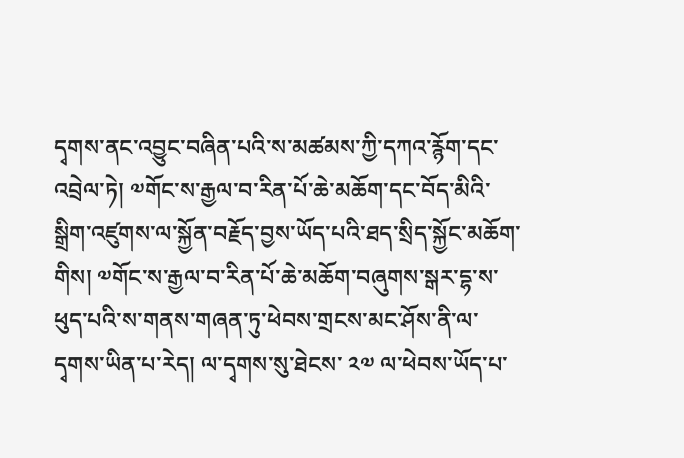དྭགས་ནང་འབྱུང་བཞིན་པའི་ས་མཚམས་ཀྱི་དཀའ་རྙོག་དང་འབྲེལ་ཏེ། ༧གོང་ས་རྒྱལ་བ་རིན་པོ་ཆེ་མཆོག་དང་བོད་མིའི་སྒྲིག་འཛུགས་ལ་སྐྱོན་བརྗོད་བྱས་ཡོད་པའི་ཐད་སྲིད་སྐྱོང་མཆོག་གིས། ༧གོང་ས་རྒྱལ་བ་རིན་པོ་ཆེ་མཆོག་བཞུགས་སྒར་དྷ་ས་ཕུད་པའི་ས་གནས་གཞན་ཏུ་ཕེབས་གྲངས་མང་ཤོས་ནི་ལ་དྭགས་ཡིན་པ་རེད། ལ་དྭགས་སུ་ཐེངས་ ༢༧ ལ་ཕེབས་ཡོད་པ་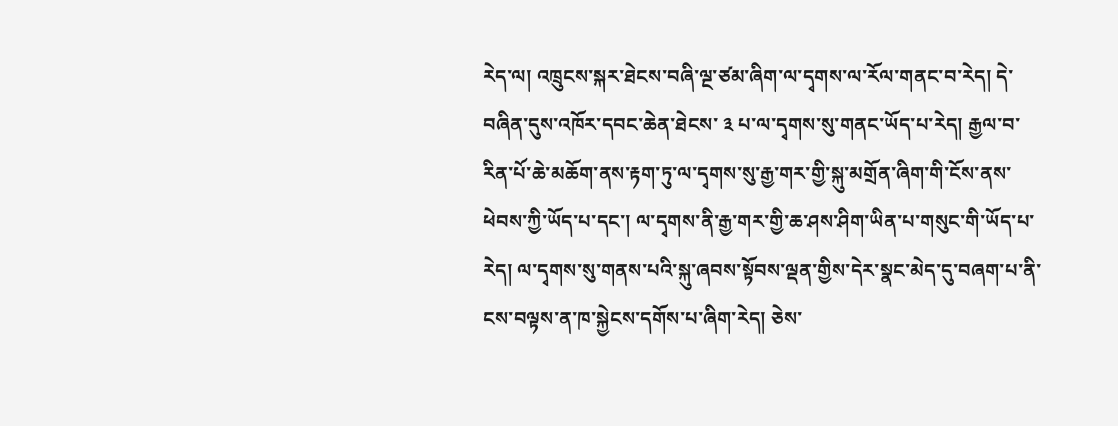རེད་ལ། འཁྲུངས་སྐར་ཐེངས་བཞི་ལྔ་ཙམ་ཞིག་ལ་དྭགས་ལ་རོལ་གནང་བ་རེད། དེ་བཞིན་དུས་འཁོར་དབང་ཆེན་ཐེངས་ ༣ པ་ལ་དྭགས་སུ་གནང་ཡོད་པ་རེད། རྒྱལ་བ་རིན་པོ་ཆེ་མཆོག་ནས་རྟག་ཏུ་ལ་དྭགས་སུ་རྒྱ་གར་གྱི་སྐུ་མགྲོན་ཞིག་གི་ངོས་ནས་ཕེབས་ཀྱི་ཡོད་པ་དང་། ལ་དྭགས་ནི་རྒྱ་གར་གྱི་ཆ་ཤས་ཤིག་ཡིན་པ་གསུང་གི་ཡོད་པ་རེད། ལ་དྭགས་སུ་གནས་པའི་སྐུ་ཞབས་སྟོབས་ལྡན་གྱིས་དེར་སྣང་མེད་དུ་བཞག་པ་ནི་ངས་བལྟས་ན་ཁ་སྐྱེངས་དགོས་པ་ཞིག་རེད། ཅེས་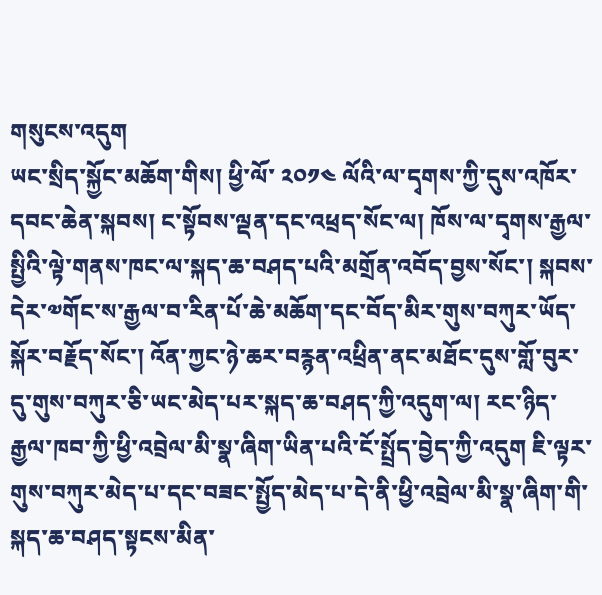གསུངས་འདུག
ཡང་སྲིད་སྐྱོང་མཆོག་གིས། ཕྱི་ལོ་ ༢༠༡༤ ལོའི་ལ་དྭགས་ཀྱི་དུས་འཁོར་དབང་ཆེན་སྐབས། ང་སྟོབས་ལྡན་དང་འཕྲད་སོང་ལ། ཁོས་ལ་དྭགས་རྒྱལ་སྤྱིའི་ལྟེ་གནས་ཁང་ལ་སྐད་ཆ་བཤད་པའི་མགྲོན་འབོད་བྱས་སོང་། སྐབས་དེར་༧གོང་ས་རྒྱལ་བ་རིན་པོ་ཆེ་མཆོག་དང་བོད་མིར་གུས་བཀུར་ཡོད་སྐོར་བརྗོད་སོང་། འོན་ཀྱང་ཉེ་ཆར་བརྙན་འཕྲིན་ནང་མཐོང་དུས་གློ་བུར་དུ་གུས་བཀུར་ཅི་ཡང་མེད་པར་སྐད་ཆ་བཤད་ཀྱི་འདུག་ལ། རང་ཉིད་རྒྱལ་ཁབ་ཀྱི་ཕྱི་འབྲེལ་མི་སྣ་ཞིག་ཡིན་པའི་ངོ་སྤྲོད་བྱེད་ཀྱི་འདུག ཇི་ལྟར་གུས་བཀུར་མེད་པ་དང་བཟང་སྤྱོད་མེད་པ་དེ་ནི་ཕྱི་འབྲེལ་མི་སྣ་ཞིག་གི་སྐད་ཆ་བཤད་སྟངས་མིན་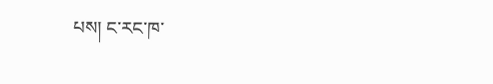པས། ང་རང་ཁ་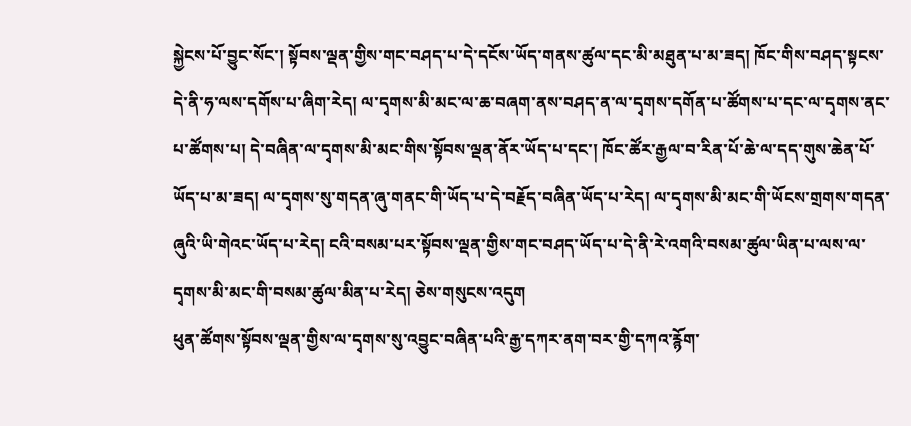སྐྱེངས་པོ་བྱུང་སོང་། སྟོབས་ལྡན་གྱིས་གང་བཤད་པ་དེ་དངོས་ཡོད་གནས་ཚུལ་དང་མི་མཐུན་པ་མ་ཟད། ཁོང་གིས་བཤད་སྟངས་དེ་ནི་ཧ་ལས་དགོས་པ་ཞིག་རེད། ལ་དྭགས་མི་མང་ལ་ཆ་བཞག་ནས་བཤད་ན་ལ་དྭགས་དགོན་པ་ཚོགས་པ་དང་ལ་དྭགས་ནང་པ་ཚོགས་པ། དེ་བཞིན་ལ་དྭགས་མི་མང་གིས་སྟོབས་ལྡན་ནོར་ཡོད་པ་དང་། ཁོང་ཚོར་རྒྱལ་བ་རིན་པོ་ཆེ་ལ་དད་གུས་ཆེན་པོ་ཡོད་པ་མ་ཟད། ལ་དྭགས་སུ་གདན་ཞུ་གནང་གི་ཡོད་པ་དེ་བརྗོད་བཞིན་ཡོད་པ་རེད། ལ་དྭགས་མི་མང་གི་ཡོངས་གྲགས་གདན་ཞུའི་ཡི་གེའང་ཡོད་པ་རེད། ངའི་བསམ་པར་སྟོབས་ལྡན་གྱིས་གང་བཤད་ཡོད་པ་དེ་ནི་རེ་འགའི་བསམ་ཚུལ་ཡིན་པ་ལས་ལ་དྭགས་མི་མང་གི་བསམ་ཚུལ་མིན་པ་རེད། ཅེས་གསུངས་འདུག
ཕུན་ཚོགས་སྟོབས་ལྡན་གྱིས་ལ་དྭགས་སུ་འབྱུང་བཞིན་པའི་རྒྱ་དཀར་ནག་བར་གྱི་དཀའ་རྙོག་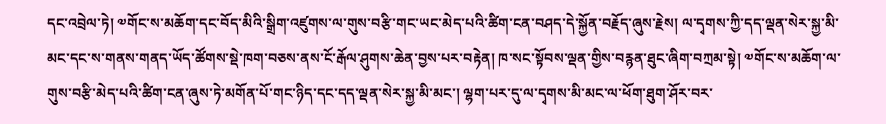དང་འབྲེལ་ཏེ། ༧གོང་ས་མཆོག་དང་བོད་མིའི་སྒྲིག་འཛུགས་ལ་གུས་བརྩི་གང་ཡང་མེད་པའི་ཚིག་ངན་བཤད་དེ་སྐྱོན་བརྗོད་ཞུས་རྗེས། ལ་དྭགས་ཀྱི་དད་ལྡན་སེར་སྐྱ་མི་མང་དང་ས་གནས་གནད་ཡོད་ཚོགས་སྡེ་ཁག་བཅས་ནས་ངོ་རྒོལ་ཤུགས་ཆེན་བྱས་པར་བརྟེན། ཁ་སང་སྟོབས་ལྡན་གྱིས་བརྙན་ཐུང་ཞིག་བཀྲམ་སྟེ། ༧གོང་ས་མཆོག་ལ་གུས་བརྩི་མེད་པའི་ཚིག་ངན་ཞུས་ཏེ་མགོན་པོ་གང་ཉིད་དང་དད་ལྡན་སེར་སྐྱ་མི་མང་། ལྷག་པར་དུ་ལ་དྭགས་མི་མང་ལ་ཕོག་ཐུག་ཤོར་བར་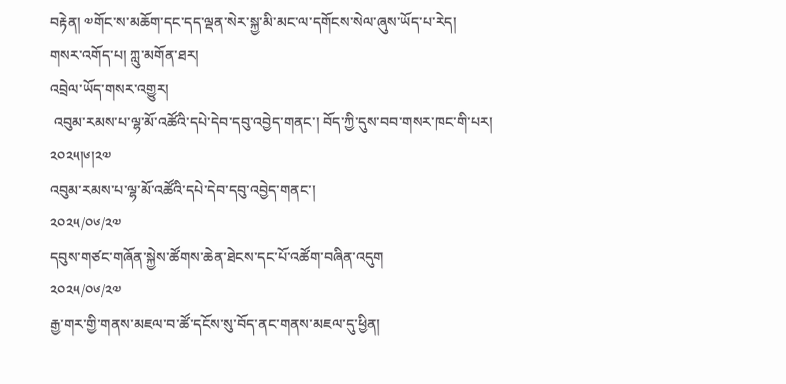བརྟེན། ༧གོང་ས་མཆོག་དང་དད་ལྡན་སེར་སྐྱ་མི་མང་ལ་དགོངས་སེལ་ཞུས་ཡོད་པ་རེད།
གསར་འགོད་པ། ཀླུ་མགོན་ཐར།
འབྲེལ་ཡོད་གསར་འགྱུར།
 འབུམ་རམས་པ་ལྷ་མོ་འཚོའི་དཔེ་དེབ་དབུ་འབྱེད་གནང་། བོད་ཀྱི་དུས་བབ་གསར་ཁང་གི་པར། ༢༠༢༥།༦།༢༧
འབུམ་རམས་པ་ལྷ་མོ་འཚོའི་དཔེ་དེབ་དབུ་འབྱེད་གནང་།
༢༠༢༥/༠༦/༢༧
དབུས་གཙང་གཞོན་སྐྱེས་ཚོགས་ཆེན་ཐེངས་དང་པོ་འཚོག་བཞིན་འདུག
༢༠༢༥/༠༦/༢༧
རྒྱ་གར་གྱི་གནས་མཇལ་བ་ཚོ་དངོས་སུ་བོད་ནང་གནས་མཇལ་དུ་ཕྱིན།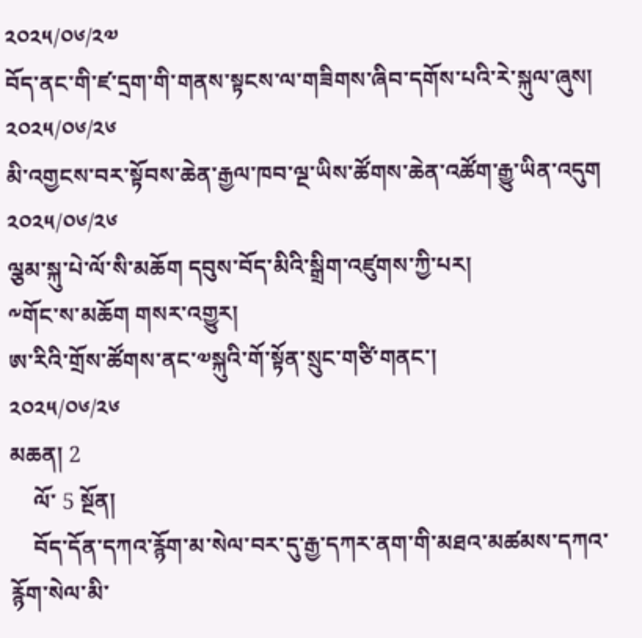༢༠༢༥/༠༦/༢༧
བོད་ནང་གི་ཛ་དྲག་གི་གནས་སྟངས་ལ་གཟིགས་ཞིབ་དགོས་པའི་རེ་སྐུལ་ཞུས།
༢༠༢༥/༠༦/༢༦
མི་འགྱངས་བར་སྟོབས་ཆེན་རྒྱལ་ཁབ་ལྔ་ཡིས་ཚོགས་ཆེན་འཚོག་རྒྱུ་ཡིན་འདུག
༢༠༢༥/༠༦/༢༦
ལྕམ་སྐུ་པེ་ལོ་སི་མཆོག དབུས་བོད་མིའི་སྒྲིག་འཛུགས་ཀྱི་པར།
༸གོང་ས་མཆོག གསར་འགྱུར།
ཨ་རིའི་གྲོས་ཚོགས་ནང་༧སྐུའི་གོ་སྟོན་སྲུང་གཙི་གནང་།
༢༠༢༥/༠༦/༢༦
མཆན། 2
    ལོ་ 5 སྔོན།
    བོད་དོན་དཀའ་རྙོག་མ་སེལ་བར་དུ་རྒྱ་དཀར་ནག་གི་མཐའ་མཚམས་དཀའ་རྙོག་སེལ་མི་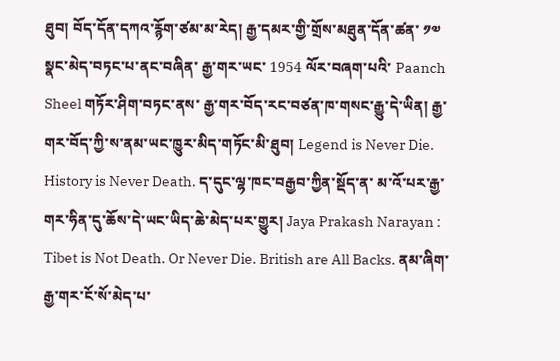ཐུབ། བོད་དོན་དཀའ་རྙོག་ཙམ་མ་རེད། རྒྱ་དམར་གྱི་གྲོས་མཐུན་དོན་ཚན་ ༡༧ སྣང་མེད་བཏང་པ་ནང་བཞིན་ རྒྱ་གར་ཡང་ 1954 ལོར་བཞག་པའི་ Paanch Sheel གཏོར་ཤིག་བཏང་ནས་ རྒྱ་གར་བོད་རང་བཙན་ཁ་གསང་རྒྱུ་དེ་ཡིན། རྒྱ་གར་བོད་ཀྱི་ས་ནམ་ཡང་ཁྱུར་མིད་གཏོང་མི་ཐུབ། Legend is Never Die. History is Never Death. ད་དུང་ལྷ་ཁང་བརྒྱབ་ཀྱིན་སྡོད་ན་ མ་འོ་པར་རྒྱ་གར་ཧིན་དུ་ཆོས་དེ་ཡང་ཡིད་ཆེ་མེད་པར་གྱུར། Jaya Prakash Narayan : Tibet is Not Death. Or Never Die. British are All Backs. ནམ་ཞིག་རྒྱ་གར་ངོ་སོ་མེད་པ་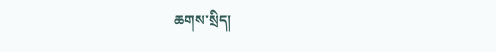ཆགས་སྲིད།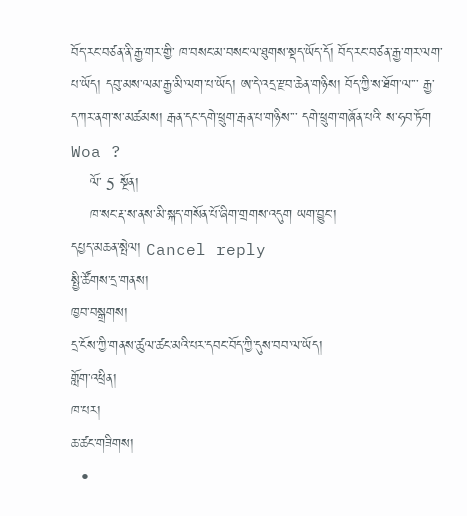བོད་རང་བཙན་ནི་རྒྱ་གར་གྱི་ ཁ་བསང་མ་བསང་ལ་ཐུགས་སྡད་ཡོད་དོ། བོད་རང་བཙན་རྒྱ་གར་ལག་པ་ཡོད། དབུ་མས་ལམ་རྒྱ་མི་ལག་པ་ཡོད། ཨ་དེ་འདྲ་རྫབ་ཆེན་གཉིས། བོད་ཀྱི་ས་ཐོག་ལ་་་ རྒྱ་དཀར་ནག་ས་མཚམས། རྒན་དང་དགེ་ཕྲུག་རྒན་པ་གཉིས་་་ དགེ་ཕྲུག་གཞོན་པའི་ ས་ཧབ་ཏོག Woa ?
    ལོ་ 5 སྔོན།
    ཁ་སང་རྡ་ས་ནས་མི་སྐད་གསོན་པོ་ཞིག་གྲགས་འདུག ཡག་བྱུང་།
དཔྱད་མཆན་སྤེལ། Cancel reply
སྤྱི་ཚོགས་དྲ་གནས།
ཁྱབ་བསྒྲགས།
དྲ་ངོས་ཀྱི་གནས་ཚུལ་ཚང་མའི་པར་དབང་བོད་ཀྱི་དུས་བབ་ལ་ཡོད།
གློག་འཕྲིན།
ཁ་པར།
ཆ་ཚང་གཟིགས།
  •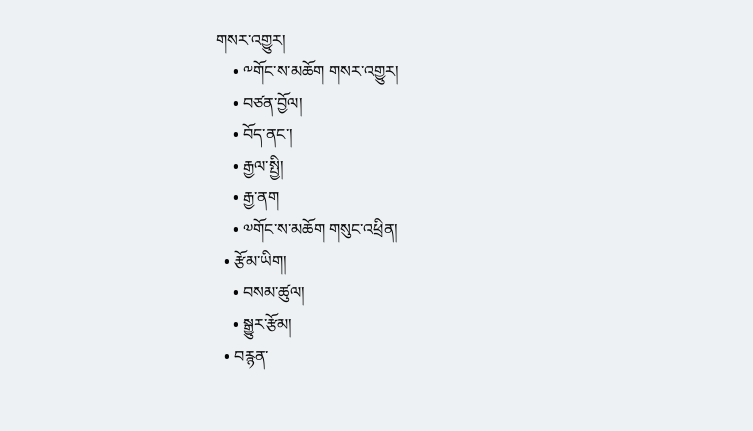གསར་འགྱུར།
    • ༸གོང་ས་མཆོག གསར་འགྱུར།
    • བཙན་བྱོལ།
    • བོད་ནང་།
    • རྒྱལ་སྤྱི།
    • རྒྱ་ནག
    • ༧གོང་ས་མཆོག གསུང་འཕྲིན།
  • རྩོམ་ཡིག།
    • བསམ་ཚུལ།
    • སྒྱུར་རྩོམ།
  • བརྙན་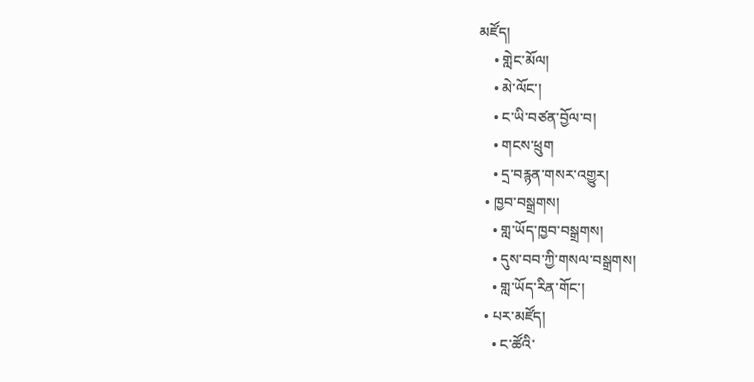མཛོད།
    • གླེང་མོལ།
    • མེ་ལོང་།
    • ང་ཡི་བཙན་བྱོལ་བ།
    • གངས་ཕྲུག
    • དྲ་བརྙན་གསར་འགྱུར།
  • ཁྱབ་བསྒྲགས།
    • གླ་ཡོད་ཁྱབ་བསྒྲགས།
    • དུས་བབ་ཀྱི་གསལ་བསྒྲགས།
    • གླ་ཡོད་རིན་གོང་།
  • པར་མཛོད།
    • ང་ཚོའི་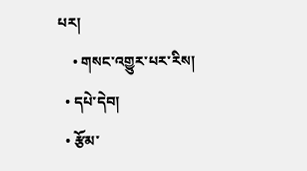པར།
    • གསང་འགྱུར་པར་རིས།
  • དཔེ་དེབ།
  • རྩོམ་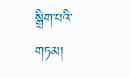སྒྲིག་པའི་གཏམ།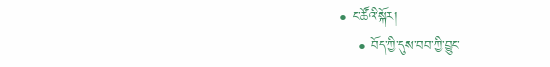• ང་ཚོའི་སྐོར།
    • བོད་ཀྱི་དུས་བབ་ཀྱི་བྱུང་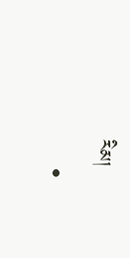རིམ།
    •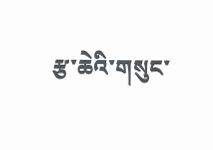རྩ་ཆེའི་གསུང་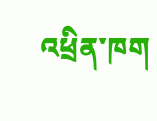འཕྲིན་ཁག